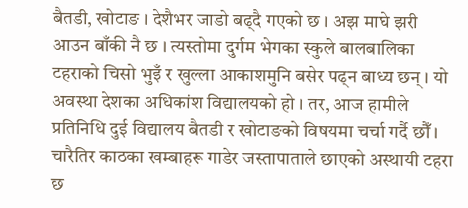बैतडी, खोटाङ । देशैभर जाडो बढ्दै गएको छ । अझ माघे झरी आउन बाँकी नै छ । त्यस्तोमा दुर्गम भेगका स्कुले बालबालिका टहराको चिसो भुइँ र खुल्ला आकाशमुनि बसेर पढ्न बाध्य छन् । यो अवस्था देशका अधिकांश विद्यालयको हो । तर, आज हामीले प्रतिनिधि दुई विद्यालय बैतडी र खोटाङको विषयमा चर्चा गर्दै छौँ ।
चारैतिर काठका खम्बाहरू गाडेर जस्तापाताले छाएको अस्थायी टहरा छ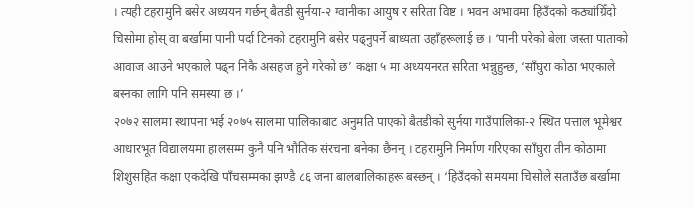। त्यही टहरामुनि बसेर अध्ययन गर्छन् बैतडी सुर्नया-२ ग्वानीका आयुष र सरिता विष्ट । भवन अभावमा हिउँदको कठ्यांग्रिँदो चिसोमा होस् वा बर्खामा पानी पर्दा टिनको टहरामुनि बसेर पढ्नुपर्ने बाध्यता उहाँहरूलाई छ । ‘पानी परेको बेला जस्ता पाताको आवाज आउने भएकाले पढ्न निकै असहज हुने गरेको छ’ कक्षा ५ मा अध्ययनरत सरिता भन्नुहुन्छ, ‘साँघुरा कोठा भएकाले बस्नका लागि पनि समस्या छ ।’
२०७२ सालमा स्थापना भई २०७५ सालमा पालिकाबाट अनुमति पाएको बैतडीको सुर्नया गाउँपालिका-२ स्थित पत्ताल भूमेश्वर आधारभूत विद्यालयमा हालसम्म कुनै पनि भौतिक संरचना बनेका छैनन् । टहरामुनि निर्माण गरिएका साँघुरा तीन कोठामा शिशुसहित कक्षा एकदेखि पाँचसम्मका झण्डै ८६ जना बालबालिकाहरू बस्छन् । ‘हिउँदको समयमा चिसोले सताउँछ बर्खामा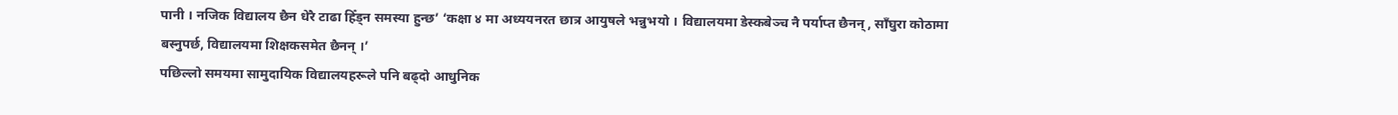पानी । नजिक विद्यालय छैन धेरै टाढा हिँड्न समस्या हुन्छ’ ‘कक्षा ४ मा अध्ययनरत छात्र आयुषले भन्नुभयो । विद्यालयमा डेस्कबेञ्च नै पर्याप्त छैनन्, साँघुरा कोठामा बस्नुपर्छ, विद्यालयमा शिक्षकसमेत छैनन् ।’
पछिल्लो समयमा सामुदायिक विद्यालयहरूले पनि बढ्दो आधुनिक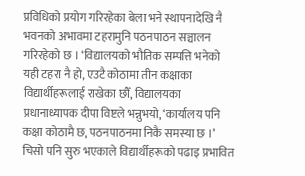प्रविधिको प्रयोग गरिरहेका बेला भने स्थापनादेखि नै भवनको अभावमा टहरामुनि पठनपाठन सञ्चालन गरिरहेको छ । ‘विद्यालयको भौतिक सम्पत्ति भनेको यही टहरा नै हो, एउटै कोठामा तीन कक्षाका विद्यार्थीहरूलाई राखेका छौँ, विद्यालयका प्रधानाध्यापक दीपा विष्टले भन्नुभयो, ‘कार्यालय पनि कक्षा कोठामै छ, पठनपाठनमा निकै समस्या छ ।’
चिसो पनि सुरु भएकाले विद्यार्थीहरूको पढाइ प्रभावित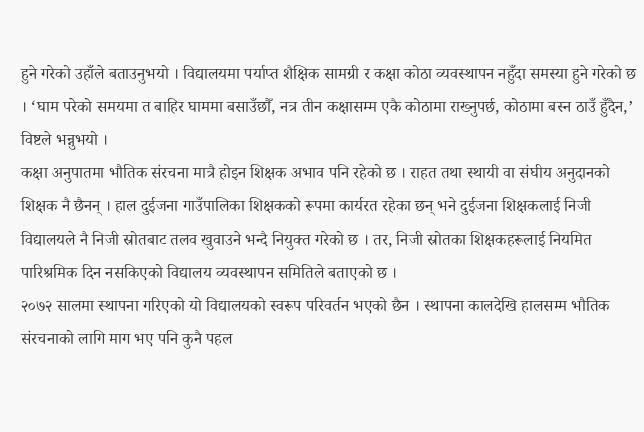हुने गरेको उहाँले बताउनुभयो । विद्यालयमा पर्याप्त शैक्षिक सामग्री र कक्षा कोठा व्यवस्थापन नहुँदा समस्या हुने गरेको छ । ‘घाम परेको समयमा त बाहिर घाममा बसाउँछौँ, नत्र तीन कक्षासम्म एकै कोठामा राख्नुपर्छ, कोठामा बस्न ठाउँ हुँदैन,’ विष्टले भन्नुभयो ।
कक्षा अनुपातमा भौतिक संरचना मात्रै होइन शिक्षक अभाव पनि रहेको छ । राहत तथा स्थायी वा संघीय अनुदानको शिक्षक नै छैनन् । हाल दुईजना गाउँपालिका शिक्षकको रूपमा कार्यरत रहेका छन् भने दुईजना शिक्षकलाई निजी विद्यालयले नै निजी स्रोतबाट तलव खुवाउने भन्दै नियुक्त गरेको छ । तर, निजी स्रोतका शिक्षकहरूलाई नियमित पारिश्रमिक दिन नसकिएको विद्यालय व्यवस्थापन समितिले बताएको छ ।
२०७२ सालमा स्थापना गरिएको यो विद्यालयको स्वरूप परिवर्तन भएको छैन । स्थापना कालदेखि हालसम्म भौतिक संरचनाको लागि माग भए पनि कुनै पहल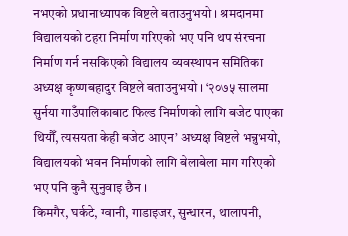नभएको प्रधानाध्यापक विष्टले बताउनुभयो । श्रमदानमा विद्यालयको टहरा निर्माण गरिएको भए पनि थप संरचना निर्माण गर्न नसकिएको विद्यालय व्यवस्थापन समितिका अध्यक्ष कृष्णबहादुर विष्टले बताउनुभयो । ‘२०७५ सालमा सुर्नया गाउँपालिकाबाट फिल्ड निर्माणको लागि बजेट पाएका थियौँ, त्यसयता केही बजेट आएन’ अध्यक्ष विष्टले भन्नुभयो, विद्यालयको भवन निर्माणको लागि बेलाबेला माग गरिएको भए पनि कुनै सुनुवाइ छैन ।
किमगैर, घर्कटे, ग्वानी, गाडाइजर, सुन्धारन, थालापनी,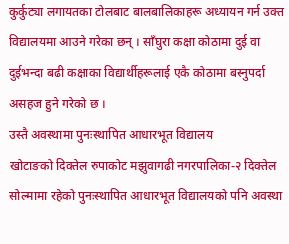कुर्कुट्या लगायतका टोलबाट बालबालिकाहरू अध्यायन गर्न उक्त विद्यालयमा आउने गरेका छन् । साँघुरा कक्षा कोठामा दुई वा दुईभन्दा बढी कक्षाका विद्यार्थीहरूलाई एकै कोठामा बस्नुपर्दा असहज हुने गरेको छ ।
उस्तै अवस्थामा पुनःस्थापित आधारभूत विद्यालय
खोटाङको दिक्तेल रुपाकोट मझुवागढी नगरपालिका-२ दिक्तेल सोल्मामा रहेको पुनःस्थापित आधारभूत विद्यालयको पनि अवस्था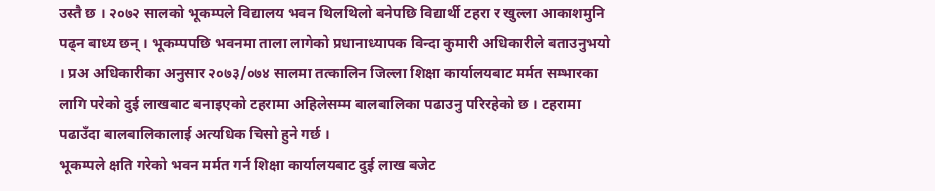उस्तै छ । २०७२ सालको भूकम्पले विद्यालय भवन थिलथिलो बनेपछि विद्यार्थी टहरा र खुल्ला आकाशमुनि पढ्न बाध्य छन् । भूकम्पपछि भवनमा ताला लागेको प्रधानाध्यापक विन्दा कुमारी अधिकारीले बताउनुभयो । प्रअ अधिकारीका अनुसार २०७३/०७४ सालमा तत्कालिन जिल्ला शिक्षा कार्यालयबाट मर्मत सम्भारका लागि परेको दुई लाखबाट बनाइएको टहरामा अहिलेसम्म बालबालिका पढाउनु परिरहेको छ । टहरामा पढाउँदा बालबालिकालाई अत्यधिक चिसो हुने गर्छ ।
भूकम्पले क्षति गरेको भवन मर्मत गर्न शिक्षा कार्यालयबाट दुई लाख बजेट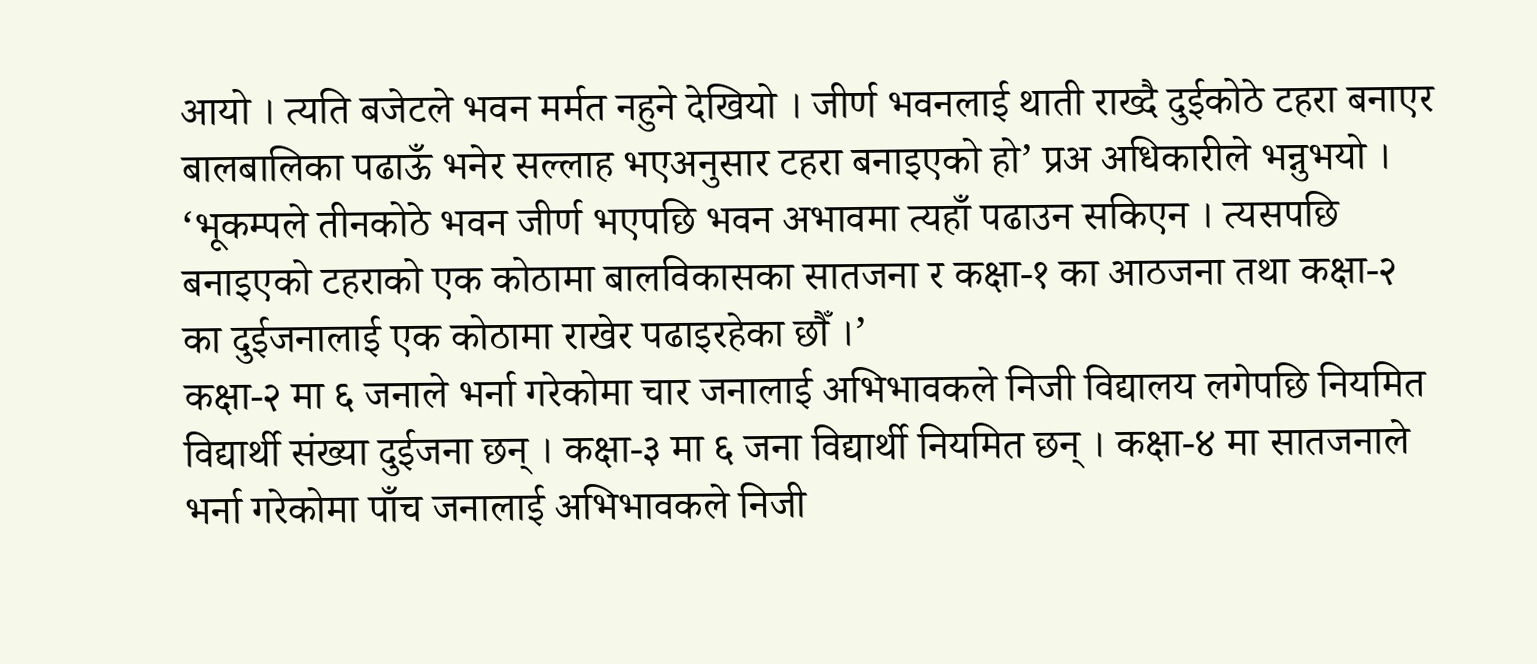आयो । त्यति बजेटले भवन मर्मत नहुने देखियो । जीर्ण भवनलाई थाती राख्दै दुईकोठे टहरा बनाएर बालबालिका पढाऊँ भनेर सल्लाह भएअनुसार टहरा बनाइएको हो’ प्रअ अधिकारीले भन्नुभयो । ‘भूकम्पले तीनकोठे भवन जीर्ण भएपछि भवन अभावमा त्यहाँ पढाउन सकिएन । त्यसपछि बनाइएको टहराको एक कोठामा बालविकासका सातजना र कक्षा-१ का आठजना तथा कक्षा-२ का दुईजनालाई एक कोठामा राखेर पढाइरहेका छौँ ।’
कक्षा-२ मा ६ जनाले भर्ना गरेकोमा चार जनालाई अभिभावकले निजी विद्यालय लगेपछि नियमित विद्यार्थी संख्या दुईजना छन् । कक्षा-३ मा ६ जना विद्यार्थी नियमित छन् । कक्षा-४ मा सातजनाले भर्ना गरेकोमा पाँच जनालाई अभिभावकले निजी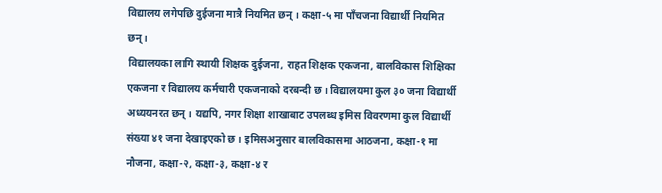विद्यालय लगेपछि दुईजना मात्रै नियमित छन् । कक्षा-५ मा पाँचजना विद्यार्थी नियमित छन् ।
विद्यालयका लागि स्थायी शिक्षक दुईजना, राहत शिक्षक एकजना, बालविकास शिक्षिका एकजना र विद्यालय कर्मचारी एकजनाको दरबन्दी छ । विद्यालयमा कुल ३० जना विद्यार्थी अध्ययनरत छन् । यद्यपि, नगर शिक्षा शाखाबाट उपलब्ध इमिस विवरणमा कुल विद्यार्थी संख्या ४१ जना देखाइएको छ । इमिसअनुसार बालविकासमा आठजना, कक्षा-१ मा नौजना, कक्षा-२, कक्षा-३, कक्षा-४ र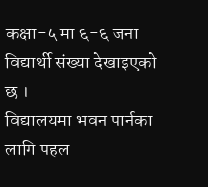कक्षा-५ मा ६-६ जना विद्यार्थी संख्या देखाइएको छ ।
विद्यालयमा भवन पार्नका लागि पहल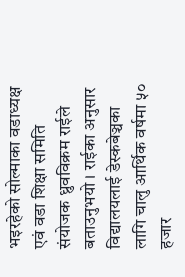भइरहेको सोल्माका वडाध्यक्ष एवं वडा शिक्षा समिति संयोजक ध्रुवविक्रम राईले बताउनुभयो । राईका अनुसार विद्यालयलाई डेस्कबेञ्चका लागि चालु आर्थिक वर्षमा ५० हजार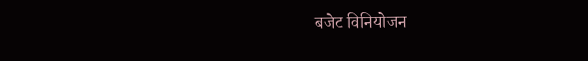बजेट विनियोजन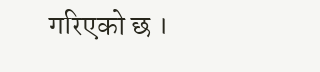गरिएको छ ।